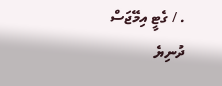. / ގެޓީ އިމޭޖަސް
ދުނިޔެ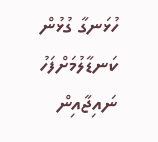ހުޅަނގާ ގުޅުން ކަނޑާލުމަށްފަހު ނައިޖާއިން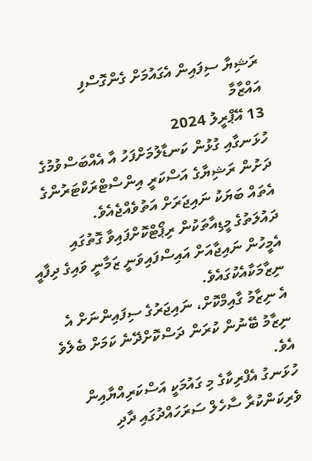ރަޝިޔާ ސިފައިން އެގައުމަށް ގެންގޮސްފި
އައްޒާމާ
13 އޭޕްރީލު 2024
ހުޅަނގާއި ގުޅުން ކަނޑާލުމަށްފަހު އާ އެއްބަސްވުމުގެ ދަށުން ރަޝިޔާގެ އަސްކަރީ އިންސްޓްރަކްޓަރުންގެ އެތައް ބަޔަކު ނައިޖަރަށް އަތުވެއްޖެއެވެ.
ދައުލަތުގެ މީޑިއާތަކުން ރިޕޯޓްކޮށްފައިވާ ގޮތުގައި އެމީހުން ނައިޖާއަށް އައިސްފައިވަނީ ޒަމާނީ ވައިގެ ދިފާއީ ނިޒާމަކާއެކުގައެވެ.
އެ ނިޒާމު ގާއިމްކޮށް، ނައިޖަރުގެ ސިފައިންނަށް އެ ނިޒާމު ބޭނުން ކުރަން ދަސްކޮށްދޭނެ ކަމަށް ބެލެވެ އެވެ.
ހުޅަނގު އެފްރިކާގެ މި ގައުމަކީ އަސްކަރިއްޔާއިން ވެރިކަންކުރާ ސާހެލް ސަރަހައްދުގައި ދާދި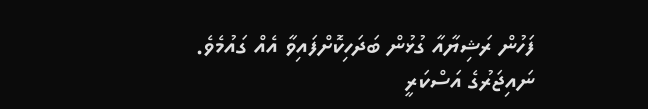ފަހުން ރަޝިޔާއާ ގުޅުން ބަދަހިކޮށްފައިވާ އެއް ގައުމެވެ.
ނައިޖަރުގެ އަސްކަރީ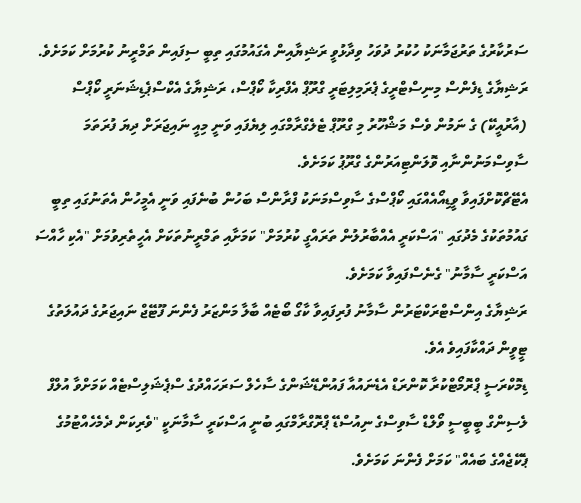ސަރުކާރުގެ ތަރުޖަމާނަކު ހުކުރު ދުވަހު ވިދާޅުވީ ރަޝިޔާއިން އެގައުމުގައި ތިބީ ސިފައިން ތަމްރީނު ކުރުމަށް ކަމަށެވެ.
ރަޝިޔާގެ ޑިފެންސް މިނިސްޓްރީގެ ޕެރަމިލިޓަރީ ގްރޫޕް އެފްރިކާ ކޯޕްސް، ރަޝިޔާގެ އެކްސްޕެޑިޝަނަރީ ކޯޕްސް (އާރުއީކޭ) ގެ ނަމުން ވެސް މަޝްހޫރު މި ގްރޫޕް ޓެލެގްރާމްގައި ލިޔެފައި ވަނީ މިއީ ނައިޖަރަށް ދިޔަ ފުރަތަމަ ސާވިސްމަނުންނާއި ވޮލަންޓިއަރުންގެ ގްރޫޕު ކަމަށެވެ.
އެޓޭޗްކޮށްފައިވާ ވީޑިއޯއެއްގައި ކޯޕްސްގެ ސާވިސްމަނަކު ފްރާންސް ބަހުން ބުނެފައި ވަނީ އެމީހުން އެތަނުގައި ތިބީ ގައުމުތަކުގެ މެދުގައި "އަސްކަރީ އެއްބާރުލުން ތަރައްގީ ކުރުމަށް" ކަމަށާއި ތަމްރީނުތަކަށް އެހީތެރިވުމަށް "އެކި ހާއްސަ އަސްކަރީ ސާމާނު" ގެނެސްފައިވާ ކަމަށެވެ.
ރަޝިޔާގެ އިންސްޓްރަކްޓަރުން ސާމާނު ފުރިފައިވާ ކާގޯ ބޯޓެއް ބާލާ މަންޒަރު ފެންނަ ފޫޓޭޖް ނައިޖަރުގެ ދައުލަތުގެ ޓީވީން ދައްކާފައިވެ އެވެ.
ޑިމޮކްރަސީ ޕްރޮމޯޓްކުރާ ކޮންރަޑް އެޑެނައުއާ ފައުންޑޭޝަންގެ ސާހެލް ސަރަހައްދުގެ ސްޕެޝަލިސްޓެއް ކަމަށްވާ އުލްފް ލެސިންގް ބީބީސީ ވޯލްޑް ސާވިސްގެ ނިއުސްޑޭ ޕްރޮގްރާމްގައި ބުނީ އަސްކަރީ ސާމާނަކީ "ވެރިކަން ދެމެހެއްޓުމުގެ ޕެކޭޖެއްގެ ބައެއް" ކަމަށް ފެންނަ ކަމަށެވެ.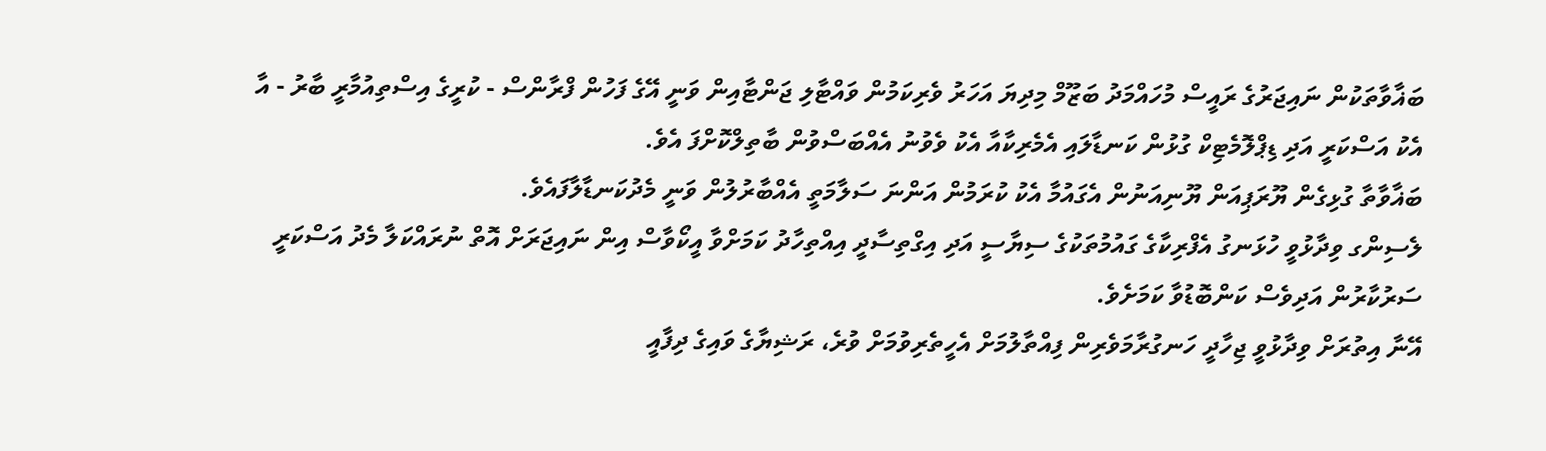ބަޣާވާތަކުން ނައިޖަރުގެ ރައީސް މުހައްމަދު ބަޒޫމް މިދިޔަ އަހަރު ވެރިކަމުން ވައްޓާލި ޖަންޓާއިން ވަނީ އޭގެ ފަހުން ފްރާންސް - ކުރީގެ އިސްތިއުމާރީ ބާރު - އާ އެކު އަސްކަރީ އަދި ޑިޕްލޮމެޓިކް ގުޅުން ކަނޑާލައި އެމެރިކާއާ އެކު ވެވުނު އެއްބަސްވުން ބާތިލްކޮށްފަ އެވެ.
ބަޣާވާތާ ގުޅިގެން ޔޫރަޕިއަން ޔޫނިއަނުން އެގައުމާ އެކު ކުރަމުން އަންނަ ސަލާމަތީ އެއްބާރުލުން ވަނީ މެދުކަނޑާލާފައެވެ.
ލެސިންގ ވިދާޅުވީ ހުޅަނގު އެފްރިކާގެ ގައުމުތަކުގެ ސިޔާސީ އަދި އިގްތިސާދީ އިއްތިހާދު ކަމަށްވާ އީކޯވާސް އިން ނައިޖަރަށް އޮތް ނުރައްކަލާ މެދު އަސްކަރީ ސަރުކާރުން އަދިވެސް ކަންބޮޑުވާ ކަމަށެވެ.
އޭނާ އިތުރަށް ވިދާޅުވީ ޖިހާދީ ހަނގުރާމަވެރިން ފިއްތާލުމަށް އެހީތެރިވުމަށް ވުރެ، ރަޝިޔާގެ ވައިގެ ދިފާއީ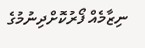ނިޒާމެއް ފޯރުކޮށްދިނުމުގެ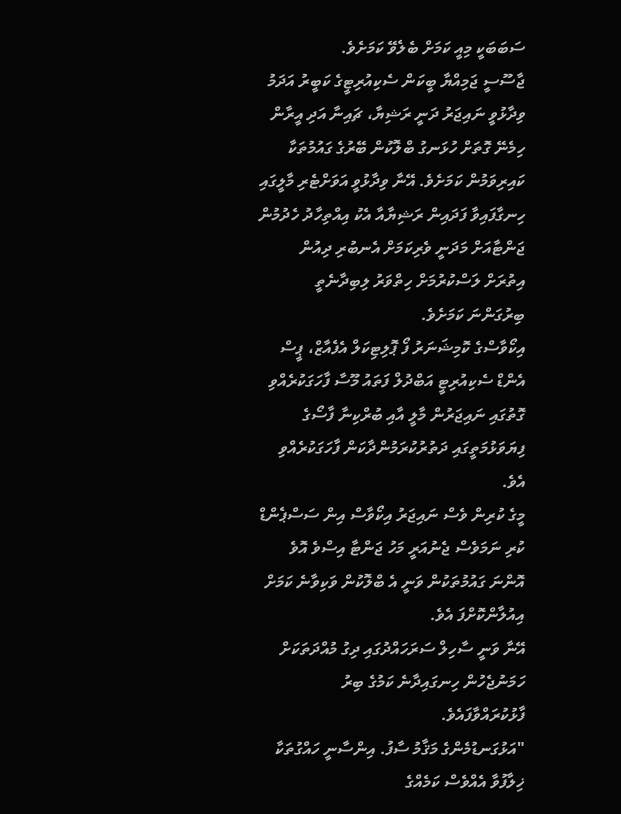ސަބަބަކީ މިއީ ކަމަށް ބެލެވޭ ކަމަށެވެ.
ޖާސޫސީ ޖަމިއްޔާ ބީކަން ސެކިއުރިޓީގެ ކަބީރު އަދަމު ވިދާޅުވީ ނައިޖަރު ދަނީ ރަޝިޔާ، ޗައިނާ އަދި އީރާން ހިމެނޭ ގޮތަށް ހުޅަނގު ބްލޮކުން ބޭރުގެ ގައުމުތަކާ ކައިރިވަމުން ކަމަށެވެ. އޭނާ ވިދާޅުވީ އަވަށްޓެރި މާލީގައި ހިނގާފައިވާ ފަދައިން ރަޝިޔާއާ އެކު އިއްތިހާދު ހެދުމުން ޖަންޓާއަށް މަދަނީ ވެރިކަމަށް އެނބުރި ދިއުން އިތުރަށް ލަސްކުރުމަށް ހިތްވަރު ލިބިދާނެތީ ބިރުގަންނަ ކަމަށެވެ.
އިކޯވާސްގެ ކޮމިޝަނަރު ފޯ ޕޮލިޓިކަލް އެފެއާޒް، ޕީސް އެންޑް ސެކިއުރިޓީ އަބްދުލް ފަތައު މޫސާ ފާހަގަކުރެއްވި ގޮތުގައި ނައިޖަރުން މާލީ އާއި ބުރްކިނާ ފާސޯގެ ފިޔަވަޅުމަތީގައި ދަތުރުކުރަމުންދާކަން ފާހަގަކުރެއްވި އެވެ.
މީގެ ކުރިން ވެސް ނައިޖަރު އިކޯވާސް އިން ސަސްޕެންޑް ކުރި ނަމަވެސް ޖެނުއަރީ މަހު ޖަންޓާ އިސްވެ އޮވެ އޮންނަ ގައުމުތަކުން ވަނީ އެ ބްލޮކުން ވަކިވާނެ ކަމަށް އިއުލާންކޮށްފަ އެވެ.
އޭނާ ވަނީ ސާހިލް ސަރަހައްދުގައި ދިގު މުއްދަތަކަށް ހަމަނުޖެހުން ހިނގައިދާނެ ކަމުގެ ބިރު ފާޅުކުރައްވާފައެވެ.
"އަޅުގަނޑުމެންގެ މަޤާމު ސާފު. އިންސާނީ ހައްގުތަކާ ޚިލާފުވާ އެއްވެސް ކަމެއްގެ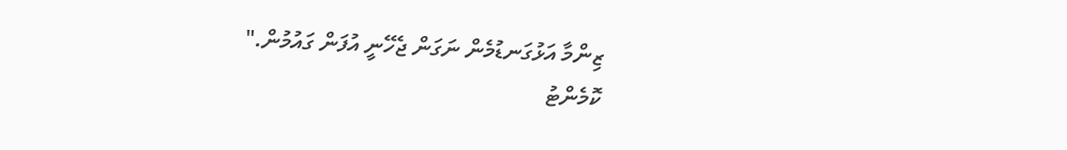ޒިންމާ އަޅުގަނޑުމެން ނަގަން ޖެހޭނީ އުފަން ގައުމުން."
ކޮމެންޓު